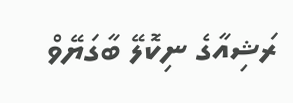ރަޝިއާގެ ނިކޮލޭ ބާގަޔޭވް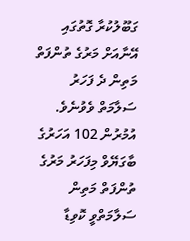ގަބޫލުކުރާ ގޮތުގައި އޭނާއަށް މަރުގެ ތުންފަތް މަތިން ދެ ފަހަރު ސަލާމަތް ވެވުނެވެ. އުމުރުން 102 އަހަރުގެ ބާގަޔޭވް މިފަހަރު މަރުގެ ތުންފަތް މަތިން ސަލާމަތްވީ ކޮވިޑާ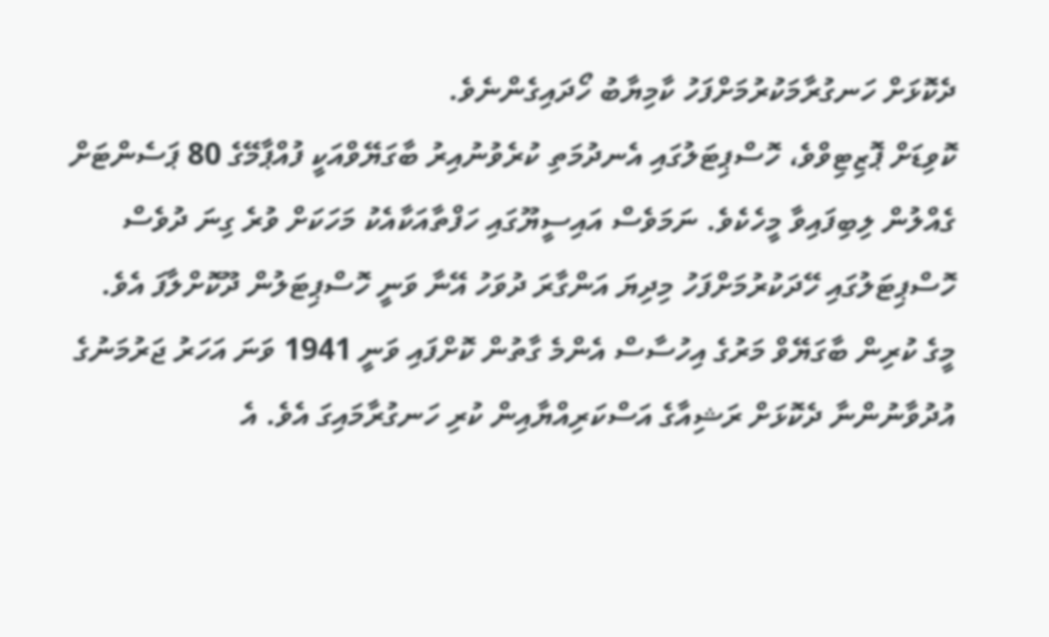ދެކޮޅަށް ހަނގުރާމަކުރުމަށްފަހު ކާމިޔާބު ހޯދައިގެންނެވެ.
ކޮވިޑަށް ޕޮޒިޓިވްވެ، ހޮސްޕިޓަލުގައި އެނދުމަތި ކުރެވުނުއިރު ބާގަޔޭވްއަކީ ފުއްޕާމޭގެ 80 ޕަސެންޓަށް ގެއްލުން ލިބިފައިވާ މީހެކެވެ. ނަމަވެސް އައިސީޔޫގައި ހަފްތާއަކާއެކު މަހަކަށް ވުރެ ގިނަ ދުވެސް ހޮސްޕިޓަލުގައި ހޭދަކުރުމަށްފަހު މިދިޔަ އަންގާރަ ދުވަހު އޭނާ ވަނީ ހޮސްޕިޓަލުން ދޫކޮށްލާފަ އެވެ.
މީގެ ކުރިން ބާގަޔޭވް މަރުގެ އިހުސާސް އެންމެ ގާތުން ކޮށްފައި ވަނީ 1941 ވަނަ އަހަރު ޖަރުމަނުގެ އުދުވާނުންނާ ދެކޮޅަށް ރަޝިއާގެ އަސްކަރިއްޔާއިން ކުރި ހަނގުރާމައިގަ އެވެ. އެ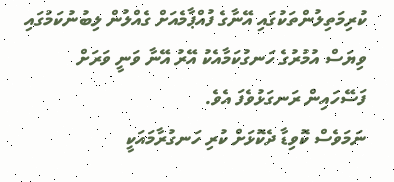ކުރިމަތިލުންތަކުގައި އޭނާގެ ފުއްޕާމެއަށް ގެއްލުން ލިބުނުކަމުގައި ވިޔަސް އުމުރުގެ ހަނގުކަމާއެކު އޭރު އޭނާ ވަނީ ވަރަށް ފަސޭހައިން ރަނގަޅުވެފަ އެވެ.
ނަމަވެސް ކޮވިޑާ ދެކޮޅަށް ކުރި ހަނގުރާމައަކީ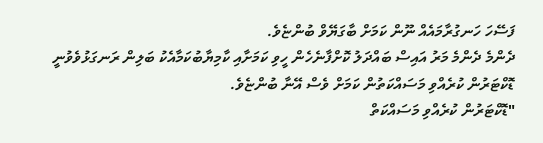ފަސޭހަ ހަނގުރާމައެއް ނޫން ކަމަށް ބާގަޔޭވް ބުންޏެވެ.
ދެންމެ ދެންމެ މަރު އައިސް ބައްދަލު ކޮށްފާނެހެން ހީވި ކަމަށާއި ކާމިޔާބުކަމާއެކު ބަލިން ރަނގަޅުވެވުނީ ޑޮކްޓަރުން ކުރެއްވި މަސައްކަތުން ކަމަށް ވެސް އޭނާ ބުންޏެވެ.
"ޑޮކްޓަރުން ކުރެއްވި މަސައްކަތް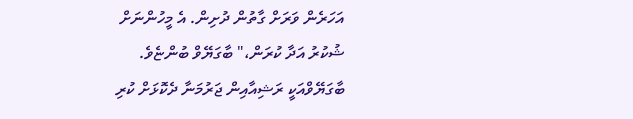އަހަރެން ވަރަށް ގާތުން ދުށިން. އެ މީހުންނަށް ޝުކުރު އަދާ ކުރަން،" ބާގަޔޭވް ބުންޏެވެ.
ބާގަޔޭވްއަކީ ރަޝިއާއިން ޖަރުމަނާ ދެކޮޅަށް ކުރި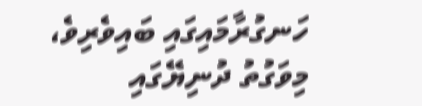ހަނގުރާމައިގައި ބައިވެރިވެ، މިވަގުތު ދުނިޔޭގައި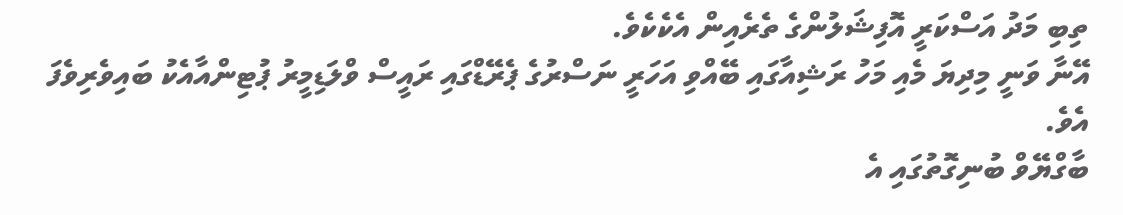ތިބި މަދު އަސްކަރީ އޮފިޝަލުންގެ ތެރެއިން އެކެކެވެ.
އޭނާ ވަނީ މިދިޔަ މެއި މަހު ރަޝިއާގައި ބޭއްވި އަހަރީ ނަސްރުގެ ޕެރޭޑްގައި ރައީސް ވްލަޑިމީރު ޕުޓިންއާއެކު ބައިވެރިވެފަ އެވެ.
ބާގްޔޭވް ބުނިގޮތުގައި އެ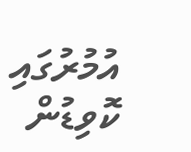އުމުރުގައި ކޮވިޑުން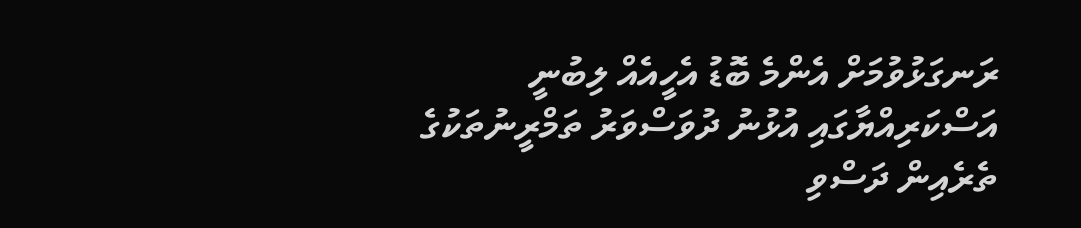ރަނގަޅުވުމަށް އެންމެ ބޮޑު އެހީއެއް ލިބުނީ އަސްކަރިއްޔާގައި އުޅުނު ދުވަސްވަރު ތަމްރީނުތަކުގެ ތެރެއިން ދަސްވި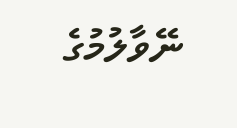ނޭވާލުމުގެ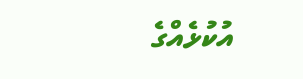އުކުޅެއްގެ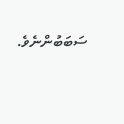ސަބަބުންނެވެ.